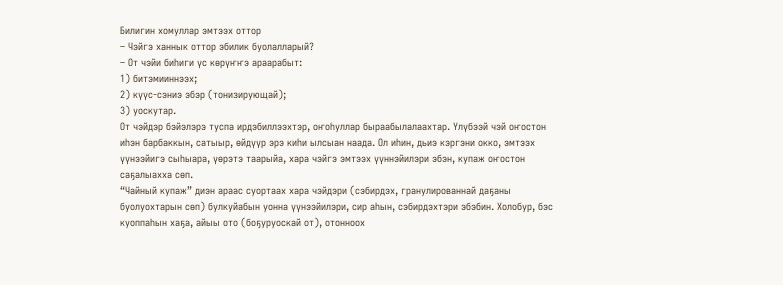Билигин хомуллар эмтээх оттор
– Чэйгэ ханнык оттор эбилик буолалларый?
– От чэйи биһиги үс көрүҥҥэ араарабыт:
1) битэмииннээх;
2) күүс-сэниэ эбэр (тонизирующай);
3) уоскутар.
От чэйдэр бэйэлэрэ туспа ирдэбиллээхтэр, оҥоһуллар быраабылалаахтар. Үлүбээй чэй оҥостон иһэн барбаккын, сатыыр, өйдүүр эрэ киһи ылсыан наада. Ол иһин, дьиэ кэргэни окко, эмтээх үүнээйигэ сыһыара, үөрэтэ таарыйа, хара чэйгэ эмтээх үүннэйилэри эбэн, купаж оҥостон саҕалыахха сөп.
“Чайный купаж” диэн араас суортаах хара чэйдэри (сэбирдэх, гранулированнай даҕаны буолуохтарын сөп) булкуйабын уонна үүнээйилэри, сир аһын, сэбирдэхтэри эбэбин. Холобур, бэс куоппаһын хаҕа, айыы ото (боҕуруоскай от), отонноох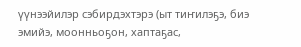үүнээйилэр сэбирдэхтэрэ (ыт тиҥилэҕэ, биэ эмийэ, моонньоҕон, хаптаҕас,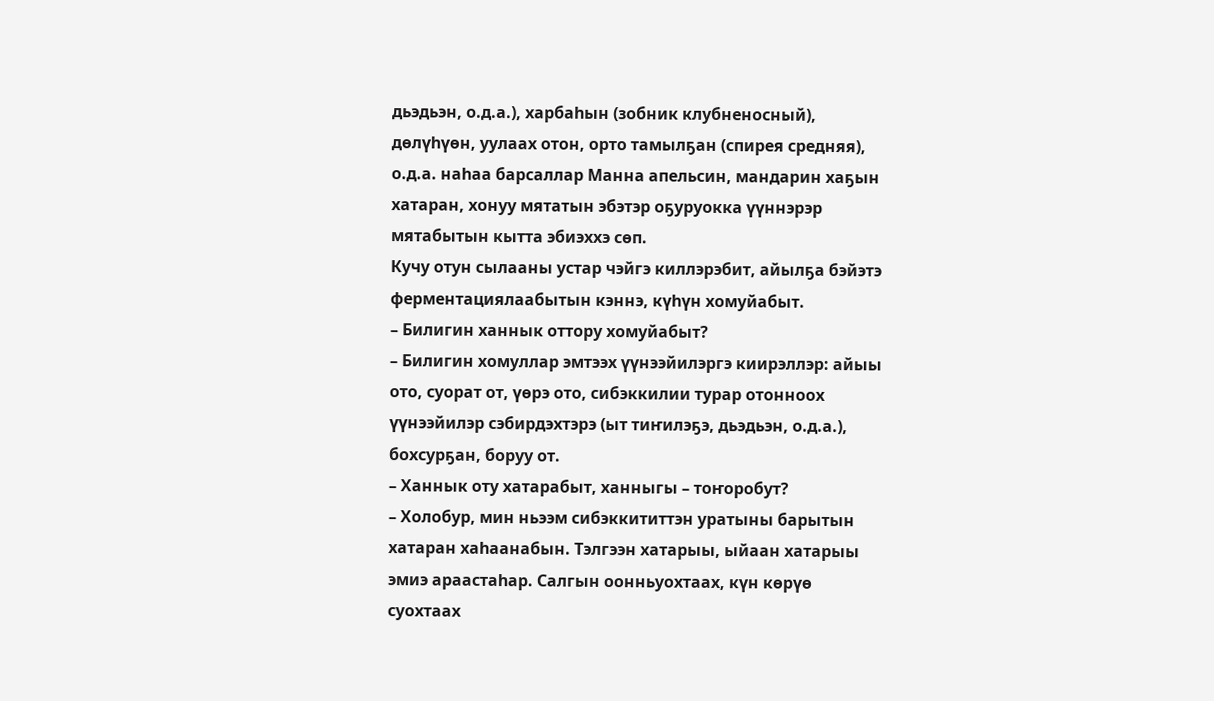дьэдьэн, о.д.а.), харбаһын (зобник клубненосный), дөлүһүөн, уулаах отон, орто тамылҕан (спирея средняя), о.д.а. наһаа барсаллар Манна апельсин, мандарин хаҕын хатаран, хонуу мятатын эбэтэр оҕуруокка үүннэрэр мятабытын кытта эбиэххэ сөп.
Кучу отун сылааны устар чэйгэ киллэрэбит, айылҕа бэйэтэ ферментациялаабытын кэннэ, күһүн хомуйабыт.
– Билигин ханнык оттору хомуйабыт?
– Билигин хомуллар эмтээх үүнээйилэргэ киирэллэр: айыы ото, суорат от, үөрэ ото, сибэккилии турар отонноох үүнээйилэр сэбирдэхтэрэ (ыт тиҥилэҕэ, дьэдьэн, о.д.а.), бохсурҕан, боруу от.
– Ханнык оту хатарабыт, ханныгы – тоҥоробут?
– Холобур, мин ньээм сибэккититтэн уратыны барытын хатаран хаһаанабын. Тэлгээн хатарыы, ыйаан хатарыы эмиэ араастаһар. Салгын оонньуохтаах, күн көрүө суохтаах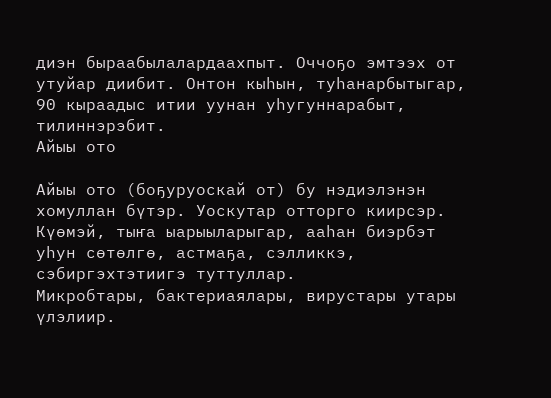диэн быраабылалардаахпыт. Оччоҕо эмтээх от утуйар диибит. Онтон кыһын, туһанарбытыгар, 90 кыраадыс итии уунан уһугуннарабыт, тилиннэрэбит.
Айыы ото

Айыы ото (боҕуруоскай от) бу нэдиэлэнэн хомуллан бүтэр. Уоскутар отторго киирсэр. Күөмэй, тыҥа ыарыыларыгар, ааһан биэрбэт уһун сөтөлгө, астмаҕа, сэлликкэ, сэбиргэхтэтиигэ туттуллар.
Микробтары, бактериаялары, вирустары утары үлэлиир.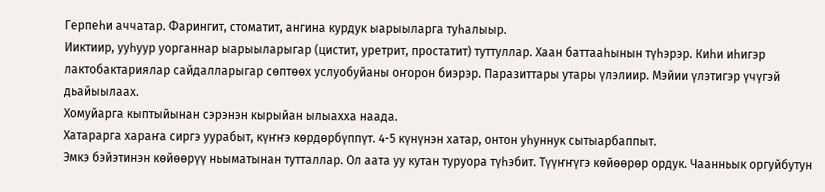Герпеһи аччатар. Фарингит, стоматит, ангина курдук ыарыыларга туһалыыр.
Ииктиир, ууһуур уорганнар ыарыыларыгар (цистит, уретрит, простатит) туттуллар. Хаан баттааһынын түһэрэр. Киһи иһигэр лактобактариялар сайдалларыгар сөптөөх услуобуйаны оҥорон биэрэр. Паразиттары утары үлэлиир. Мэйии үлэтигэр үчүгэй дьайыылаах.
Хомуйарга кыптыйынан сэрэнэн кырыйан ылыахха наада.
Хатарарга хараҥа сиргэ уурабыт, күҥҥэ көрдөрбүппүт. 4-5 күнүнэн хатар, онтон уһуннук сытыарбаппыт.
Эмкэ бэйэтинэн көйөөрүү ньыматынан тутталлар. Ол аата уу кутан туруора түһэбит. Түүҥҥүгэ көйөөрөр ордук. Чаанньык оргуйбутун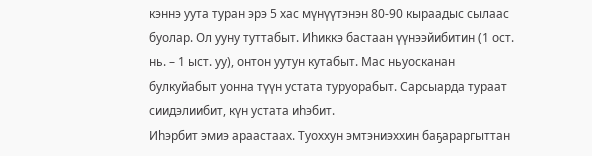кэннэ уута туран эрэ 5 хас мүнүүтэнэн 80-90 кыраадыс сылаас буолар. Ол ууну туттабыт. Иһиккэ бастаан үүнээйибитин (1 ост. нь. – 1 ыст. уу), онтон уутун кутабыт. Мас ньуосканан булкуйабыт уонна түүн устата туруорабыт. Сарсыарда тураат сиидэлиибит, күн устата иһэбит.
Иһэрбит эмиэ араастаах. Туоххун эмтэниэххин баҕараргыттан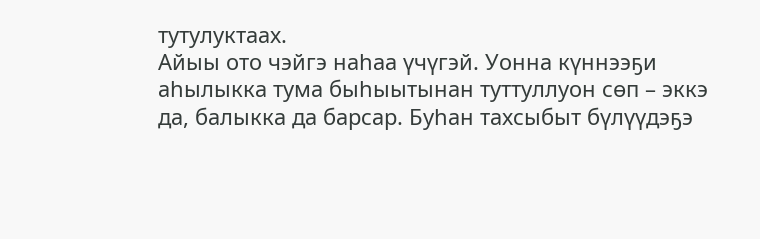тутулуктаах.
Айыы ото чэйгэ наһаа үчүгэй. Уонна күннээҕи аһылыкка тума быһыытынан туттуллуон сөп – эккэ да, балыкка да барсар. Буһан тахсыбыт бүлүүдэҕэ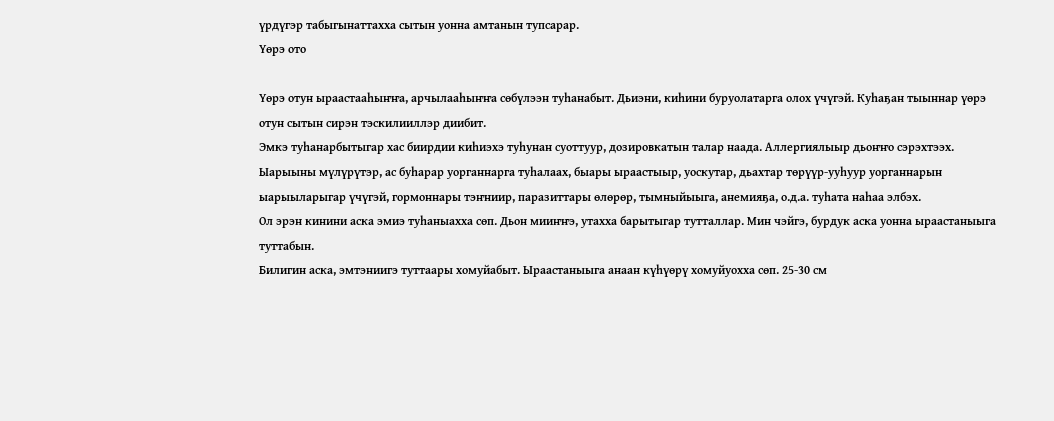үрдүгэр табыгынаттахха сытын уонна амтанын тупсарар.
Үөрэ ото

Үөрэ отун ыраастааһыҥҥа, арчылааһыҥҥа сөбүлээн туһанабыт. Дьиэни, киһини буруолатарга олох үчүгэй. Куһаҕан тыыннар үөрэ отун сытын сирэн тэскилииллэр диибит.
Эмкэ туһанарбытыгар хас биирдии киһиэхэ туһунан суоттуур, дозировкатын талар наада. Аллергиялыыр дьоҥҥо сэрэхтээх. Ыарыыны мүлүрүтэр, ас буһарар уорганнарга туһалаах, быары ыраастыыр, уоскутар, дьахтар төрүүр-ууһуур уорганнарын ыарыыларыгар үчүгэй, гормоннары тэҥниир, паразиттары өлөрөр, тымныйыыга, анемияҕа, о.д.а. туһата наһаа элбэх.
Ол эрэн кинини аска эмиэ туһаныахха сөп. Дьон мииҥҥэ, утахха барытыгар тутталлар. Мин чэйгэ, бурдук аска уонна ыраастаныыга туттабын.
Билигин аска, эмтэниигэ туттаары хомуйабыт. Ыраастаныыга анаан күһүөрү хомуйуохха сөп. 25-30 см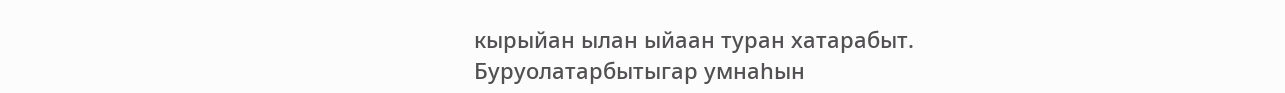кырыйан ылан ыйаан туран хатарабыт. Буруолатарбытыгар умнаһын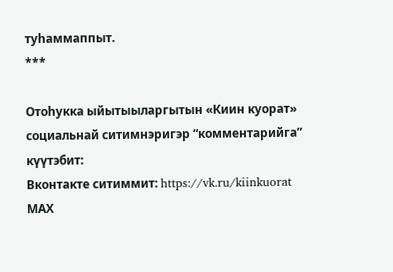туһаммаппыт.
***

Отоһукка ыйытыыларгытын «Киин куорат» социальнай ситимнэригэр “комментарийга” күүтэбит:
Вконтакте ситиммит: https://vk.ru/kiinkuorat
МАХ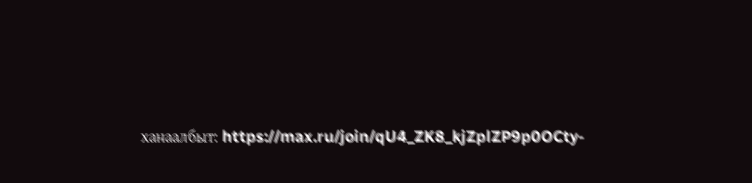ханаалбыт: https://max.ru/join/qU4_ZK8_kjZplZP9p0OCty-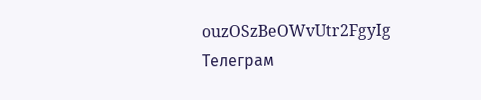ouzOSzBeOWvUtr2FgyIg
Телеграм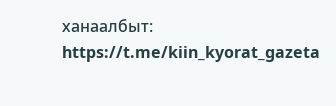ханаалбыт: https://t.me/kiin_kyorat_gazeta